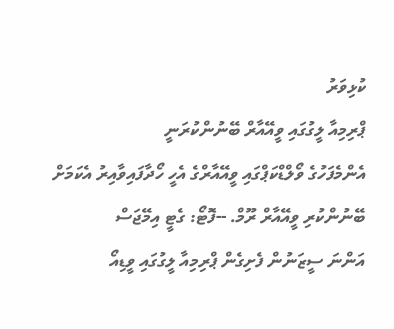ކުޅިވަރު
ޕްރިމިއާ ލީގުގައި ވީއޭއާރް ބޭނުންކުރަނީ
އެންމެފަހުގެ ވޯލްޑްކަޕްގައި ވީއޭއާރްގެ އެހީ ހޯދާފައިވާއިރު އެކަމަށް ބޭނުންކުރި ވީއޭއާރް ރޫމް. --ފޮޓޯ: ގެޓީ އިމޭޖަސް
އަންނަ ސީޒަނުން ފެށިގެން ޕްރިމިއާ ލީގުގައި ވީޑިއޯ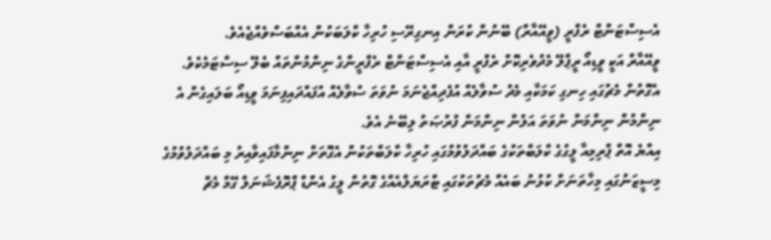އެސިސްޓަންޓް ރެފްރީ (ވީއޭއާރް) ބޭނުން ކުރަން އިނގިރޭސި ހުރިހާ ކްލަބަކުން އެއްބަސްވެއްޖެއެވެ.
ވީއޭއާރް އަކީ ވީޑިއޯ ރީޕްލޭ މެދުވެރިކޮށް ރެފްރީ އާއި އެސިސްޓަންޓް ރެފްރީންގެ ނިންމުންތައް ބެލޭ ސިސްޓަމެކެވެ. އެގޮތުން މެޗުގައި ހިނގި ކަމަކާއި މެދު ސުވާލެއް އުފެދިއްޖެނަމަ ނުވަތަ ސުވާލެއް އުފައްދައިފިނަމަ ވީޑިއޯ ބަލައިގެން އެ ނިންމުން ނިންމަން ނުވަތަ އަލުން ނިންމަން ފުރުޞަތު ލިބޭނެ އެވެ.
އިއްޔެ އޮތް ޕްރިމިއާ ލީގުގެ ކްލަބްތަކުގެ ބައްދަލުވުމުގައި ހުރިހާ ކްލަބްތަކުން އެގޮތަށް ނިންމާފައިވާއިރު މި ބައްދަލުވުމުގެ މިސީޒަނުގައި މިހާތަނަށް ކުޅުނު ބައެއް މެޗުތަކުގައި ޓްރަޔަލްއެއްގެ ގޮތުން ލީގު އެންޑް ޕްރޮފެޝަނަލް ގޭމް މެޗް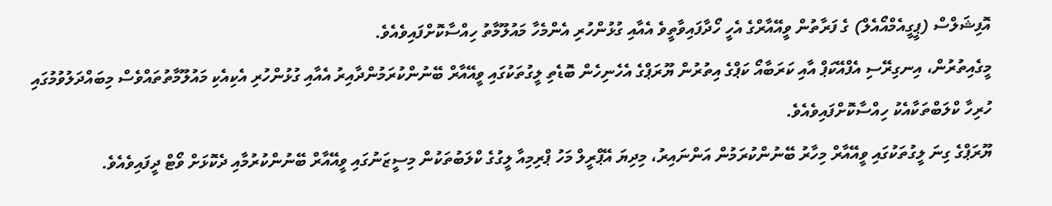އޮފިޝަލްސް (ޕީގީއެމްއޯއެލް) ގެ ފަރާތުން ވީއޭއާރްގެ އެހީ ހޯދާފައިވާތީވެ އެއާއި ގުޅުންހުރި އެންމެހާ މައުލޫމާތު ހިއްސާކޮށްފައިވެއެވެ.
މީގެއިތުރުން، އިނގިރޭސި އެފްއޭކަޕް އާއި ކަރަބާއޯ ކަޕްގެ އިތުރުން ޔޫރަޕްގެ އެހެނިހެން ބޮޑެތި ލީގުތަކުގައި ވީއޭއާރް ބޭނުންކުރަމުންދާއިރު އެއާއި ގުޅުންހުރި އެކިއެކި މައުލޫމާތުތައްވެސް މިބައްދަލުވުމުގައި ހުރިހާ ކްލަބްތަކާއެކު ހިއްސާކޮށްފައިވެއެވެ.
ޔޫރަޕްގެ ގިނަ ލީގުތަކުގައި ވީއޭއާރް މިހާރު ބޭނުންކުރަމުން އަންނައިރު، މިދިޔަ އޭޕްރީލް މަހު ޕްރިމިއާ ލީގުގެ ކްލަބުތަކުން މިސީޒަނުގައި ވީއޭއާރް ބޭނުންކުރުމާއި ދެކޮޅަށް ވޯޓް ދީފައިވެއެވެ.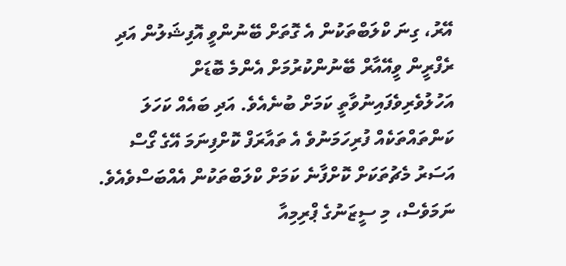އޭރު، ގިނަ ކްލަބްތަކުން އެ ގޮތަށް ބޭނުންވީ އޮފިޝަލުން އަދި ރެފްރީން ވީއޭއާރް ބޭނުންކުރުމަށް އެންމެ ބޮޑަށް އަހުލުވެރިވެފައިނުވާތީ ކަމަށް ބުނެއެވެ. އަދި ބައެއް ކަހަލަ ކަންތައްތަކެއް ފުރިހަމަނުވެ އެ ތައާރަފް ކޮށްފިނަމަ އޭގެ ގޯސް އަސަރު މެޗުތަކަށް ކޮށްފާނެ ކަމަށް ކްލަބްތަކުން އެއްބަސްވެއެވެ.
ނަމަވެސް، މި ސީޒަނުގެ ޕްރިމިއާ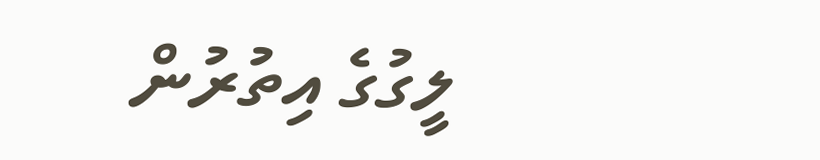ލީގުގެ އިތުރުން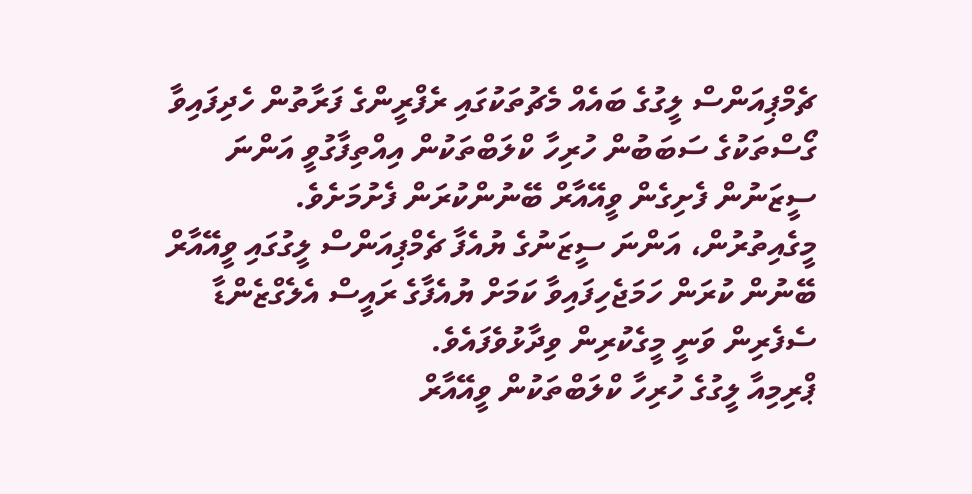ޗެމްޕިއަންސް ލީގުގެ ބައެއް މެޗުތަކުގައި ރެފްރީންގެ ފަރާތުން ހެދިފައިވާ ގޯސްތަކުގެ ސަބަބުން ހުރިހާ ކްލަބްތަކުން އިއްތިފާގުވީ އަންނަ ސީޒަނުން ފެށިގެން ވީއޭއާރް ބޭނުންކުރަން ފެށުމަށެވެ.
މީގެއިތުރުން، އަންނަ ސީޒަނުގެ ޔުއެފާ ޗެމްޕިއަންސް ލީގުގައި ވީއޭއާރް ބޭނުން ކުރަން ހަމަޖެހިފައިވާ ކަމަށް ޔުއެފާގެ ރައީސް އެލެގްޒެންޑާ ސެފެރިން ވަނީ މީގެކުރިން ވިދާޅުވެފައެވެ.
ޕްރިމިއާ ލީގުގެ ހުރިހާ ކްލަބްތަކުން ވީއޭއާރް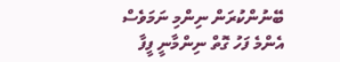ބޭނުންކުރަން ނިންމި ނަމަވެސް އެންމެ ފަހު ގޮތް ނިންމާނީ ފީފާ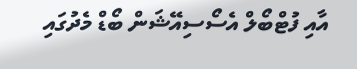އާއި ފުޓްބޯލް އެސޯސިއޭޝަން ބޯޑް މެދުގައި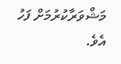މަޝްވަރާކުރުމަށް ފަހު އެވެ.